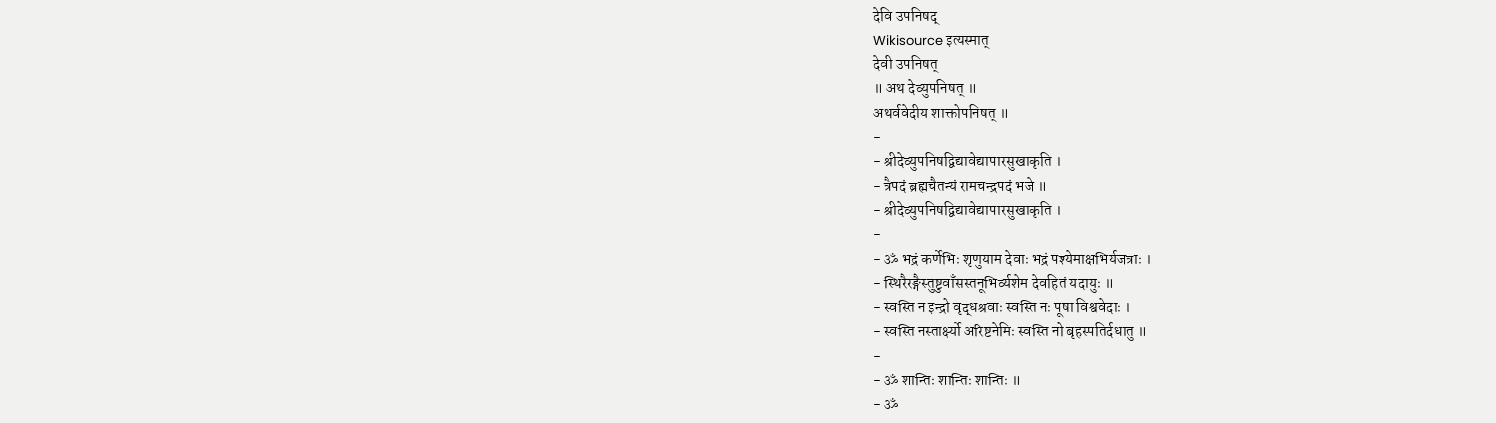देवि उपनिषद्
Wikisource इत्यस्मात्
देवी उपनिषत्
॥ अथ देव्युपनिषत् ॥
अथर्ववेदीय शाक्तोपनिषत् ॥
-
- श्रीदेव्युपनिषद्विद्यावेद्यापारसुखाकृति ।
- त्रैपदं ब्रह्मचैतन्यं रामचन्द्रपदं भजे ॥
- श्रीदेव्युपनिषद्विद्यावेद्यापारसुखाकृति ।
-
- ॐ भद्रं कर्णेभिः शृणुयाम देवाः भद्रं पश्येमाक्षभिर्यजत्राः ।
- स्थिरैरङ्गैस्तुष्टुवाँसस्तनूभिर्व्यशेम देवहितं यदायुः ॥
- स्वस्ति न इन्द्रो वृद्धश्रवाः स्वस्ति नः पूषा विश्ववेदाः ।
- स्वस्ति नस्तार्क्ष्यो अरिष्टनेमिः स्वस्ति नो बृहस्पतिर्दधातु ॥
-
- ॐ शान्तिः शान्तिः शान्तिः ॥
- ॐ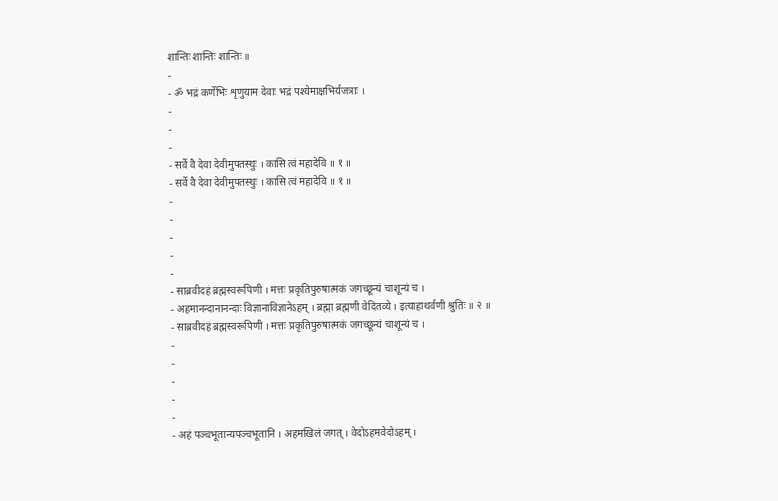शान्तिः शान्तिः शान्तिः ॥
-
- ॐ भद्रं कर्णेभिः शृणुयाम देवाः भद्रं पश्येमाक्षभिर्यजत्राः ।
-
-
-
- सर्वे वै देवा देवीमुपतस्थुः । कासि त्वं महादेवि ॥ १ ॥
- सर्वे वै देवा देवीमुपतस्थुः । कासि त्वं महादेवि ॥ १ ॥
-
-
-
-
-
- साब्रवीदहं ब्रह्मस्वरूपिणी । मत्तः प्रकृतिपुरुषात्मकं जगच्छून्यं चाशून्यं च ।
- अहमानन्दानानन्दाः विज्ञानाविज्ञानेऽहम् । ब्रह्मा ब्रह्मणी वेदितव्ये । इत्याहाथर्वणी श्रुतिः ॥ २ ॥
- साब्रवीदहं ब्रह्मस्वरूपिणी । मत्तः प्रकृतिपुरुषात्मकं जगच्छून्यं चाशून्यं च ।
-
-
-
-
-
- अहं पञ्चभूतान्यपञ्चभूतानि । अहमखिलं जगत् । वेदोऽहमवेदोऽहम् ।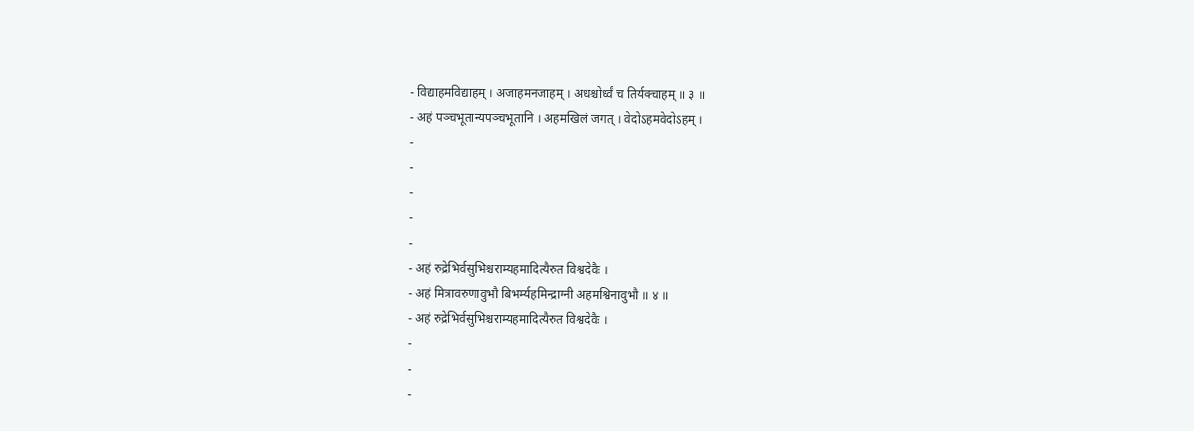- विद्याहमविद्याहम् । अजाहमनजाहम् । अधश्चोर्ध्वं च तिर्यक्चाहम् ॥ ३ ॥
- अहं पञ्चभूतान्यपञ्चभूतानि । अहमखिलं जगत् । वेदोऽहमवेदोऽहम् ।
-
-
-
-
-
- अहं रुद्रेभिर्वसुभिश्चराम्यहमादित्यैरुत विश्वदेवैः ।
- अहं मित्रावरुणावुभौ बिभर्म्यहमिन्द्राग्नी अहमश्विनावुभौ ॥ ४ ॥
- अहं रुद्रेभिर्वसुभिश्चराम्यहमादित्यैरुत विश्वदेवैः ।
-
-
-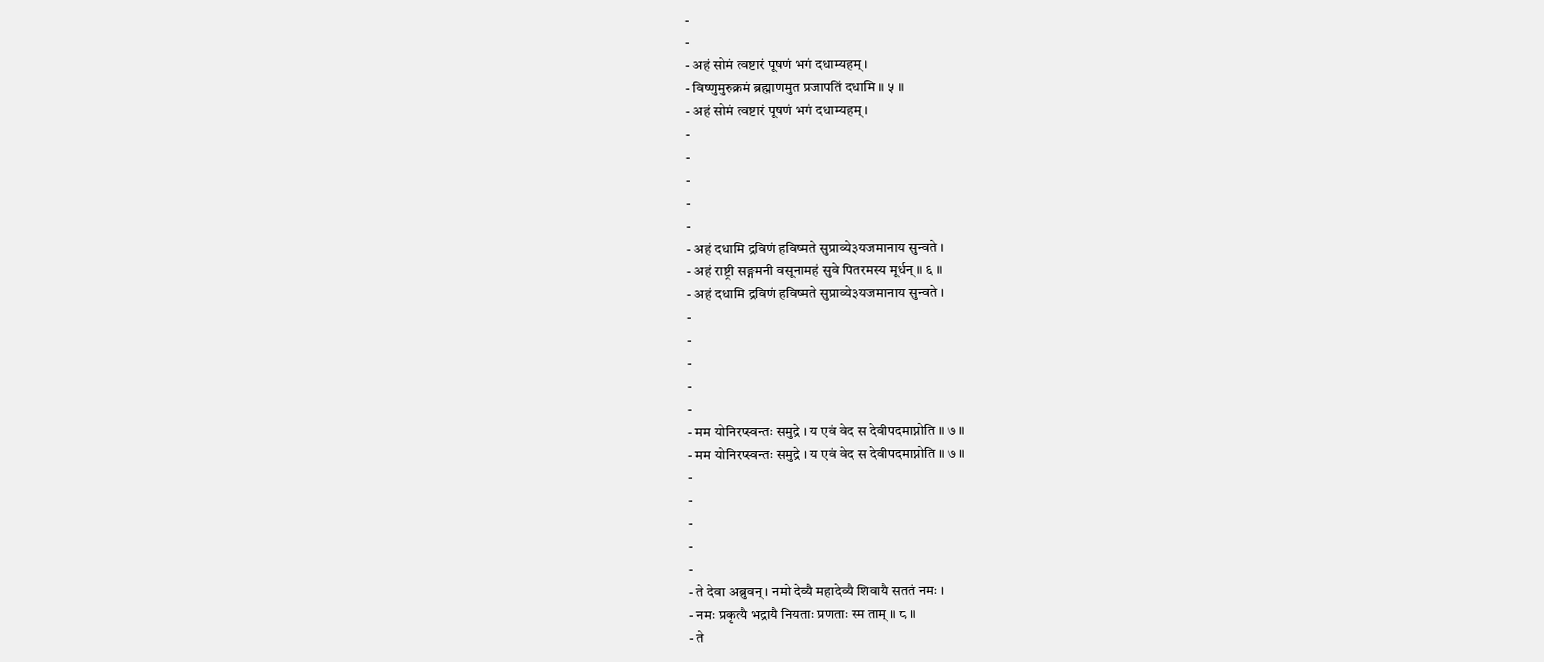-
-
- अहं सोमं त्वष्टारं पूषणं भगं दधाम्यहम् ।
- विष्णुमुरुक्रमं ब्रह्माणमुत प्रजापतिं दधामि ॥ ५ ॥
- अहं सोमं त्वष्टारं पूषणं भगं दधाम्यहम् ।
-
-
-
-
-
- अहं दधामि द्रविणं हविष्मते सुप्राव्ये३यजमानाय सुन्वते ।
- अहं राष्ट्री सङ्गमनी वसूनामहं सुवे पितरमस्य मूर्धन् ॥ ६ ॥
- अहं दधामि द्रविणं हविष्मते सुप्राव्ये३यजमानाय सुन्वते ।
-
-
-
-
-
- मम योनिरप्स्वन्तः समुद्रे । य एवं वेद स देवीपदमाप्नोति ॥ ७ ॥
- मम योनिरप्स्वन्तः समुद्रे । य एवं वेद स देवीपदमाप्नोति ॥ ७ ॥
-
-
-
-
-
- ते देवा अब्रुवन् । नमो देव्यै महादेव्यै शिवायै सततं नमः ।
- नमः प्रकृत्यै भद्रायै नियताः प्रणताः स्म ताम् ॥ ८ ॥
- ते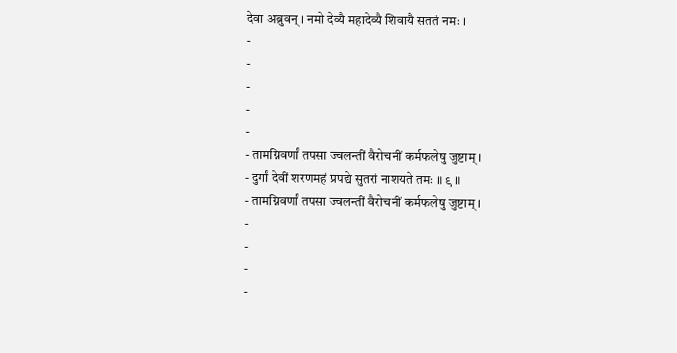देवा अब्रुवन् । नमो देव्यै महादेव्यै शिवायै सततं नमः ।
-
-
-
-
-
- तामग्निवर्णां तपसा ज्वलन्तीं वैरोचनीं कर्मफलेषु जुष्टाम् ।
- दुर्गां देवीं शरणमहं प्रपद्ये सुतरां नाशयते तमः ॥ ९ ॥
- तामग्निवर्णां तपसा ज्वलन्तीं वैरोचनीं कर्मफलेषु जुष्टाम् ।
-
-
-
-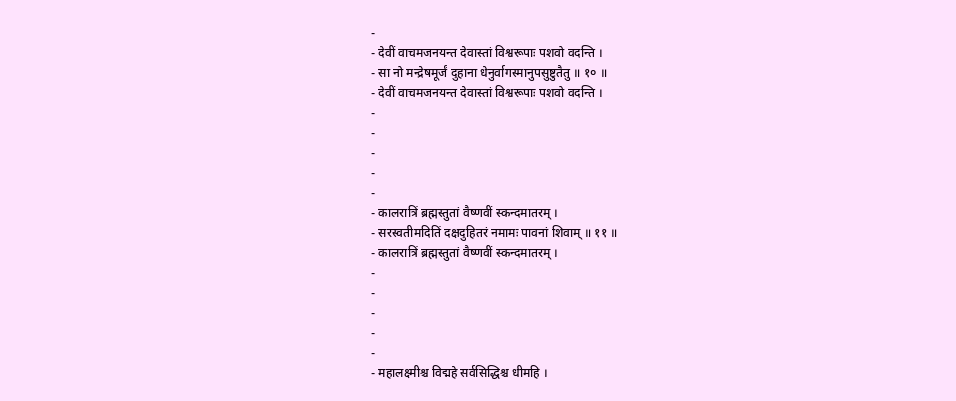-
- देवीं वाचमजनयन्त देवास्तां विश्वरूपाः पशवो वदन्ति ।
- सा नो मन्द्रेषमूर्जं दुहाना धेनुर्वागस्मानुपसुष्टुतैतु ॥ १० ॥
- देवीं वाचमजनयन्त देवास्तां विश्वरूपाः पशवो वदन्ति ।
-
-
-
-
-
- कालरात्रिं ब्रह्मस्तुतां वैष्णवीं स्कन्दमातरम् ।
- सरस्वतीमदितिं दक्षदुहितरं नमामः पावनां शिवाम् ॥ ११ ॥
- कालरात्रिं ब्रह्मस्तुतां वैष्णवीं स्कन्दमातरम् ।
-
-
-
-
-
- महालक्ष्मीश्च विद्महे सर्वसिद्धिश्च धीमहि ।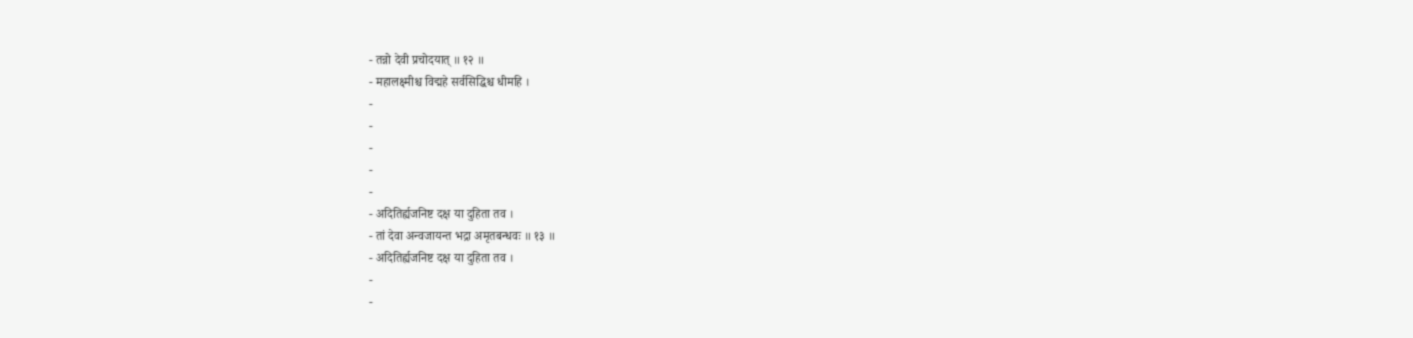- तन्नो देवी प्रचोदयात् ॥ १२ ॥
- महालक्ष्मीश्च विद्महे सर्वसिद्धिश्च धीमहि ।
-
-
-
-
-
- अदितिर्ह्यजनिष्ट दक्ष या दुहिता तव ।
- तां देवा अन्वजायन्त भद्रा अमृतबन्धवः ॥ १३ ॥
- अदितिर्ह्यजनिष्ट दक्ष या दुहिता तव ।
-
-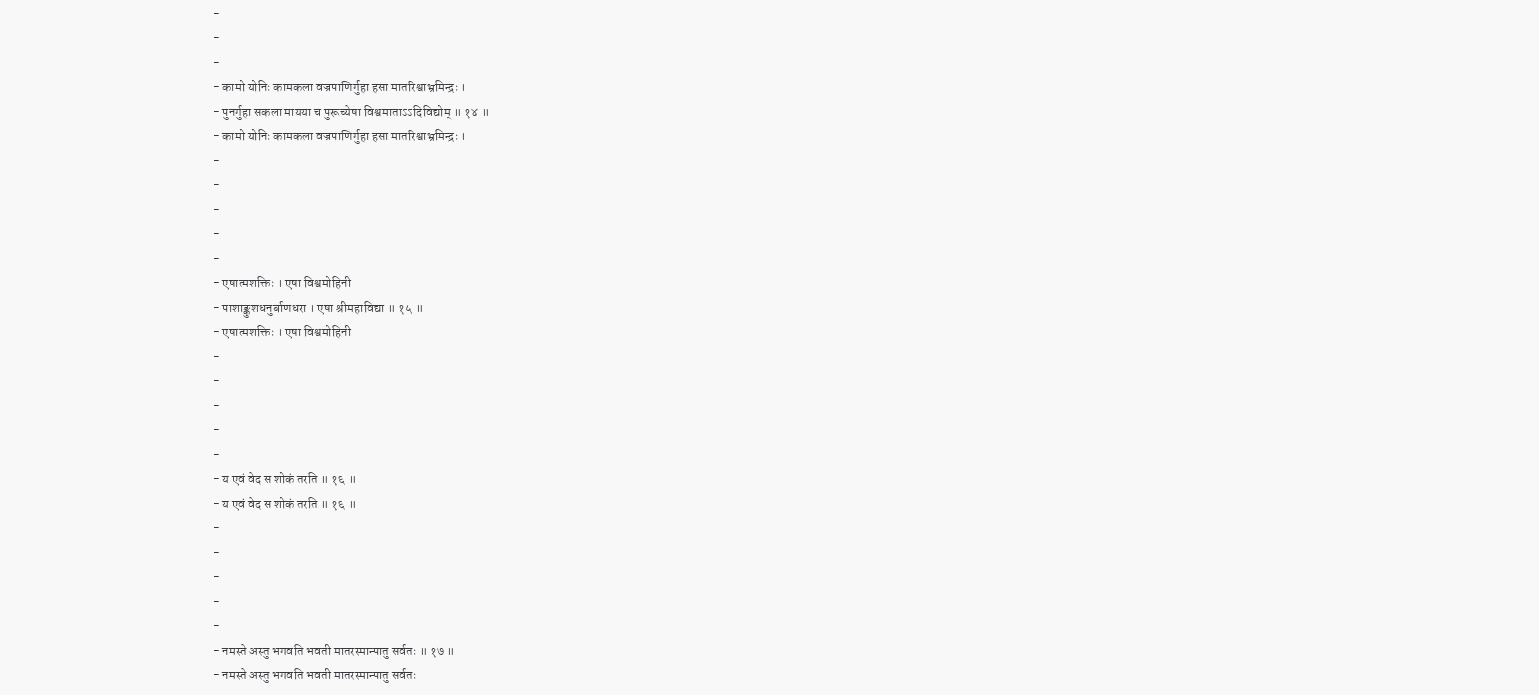-
-
-
- कामो योनिः कामकला वज्रपाणिर्गुहा हसा मातरिश्वाभ्रमिन्द्रः ।
- पुनर्गुहा सकला मायया च पुरूच्येषा विश्वमाताऽऽदिविद्योम् ॥ १४ ॥
- कामो योनिः कामकला वज्रपाणिर्गुहा हसा मातरिश्वाभ्रमिन्द्रः ।
-
-
-
-
-
- एषात्मशक्तिः । एषा विश्वमोहिनी
- पाशाङ्कुशधनुर्बाणधरा । एषा श्रीमहाविद्या ॥ १५ ॥
- एषात्मशक्तिः । एषा विश्वमोहिनी
-
-
-
-
-
- य एवं वेद स शोकं तरति ॥ १६ ॥
- य एवं वेद स शोकं तरति ॥ १६ ॥
-
-
-
-
-
- नमस्ते अस्तु भगवति भवती मातरस्मान्पातु सर्वतः ॥ १७ ॥
- नमस्ते अस्तु भगवति भवती मातरस्मान्पातु सर्वतः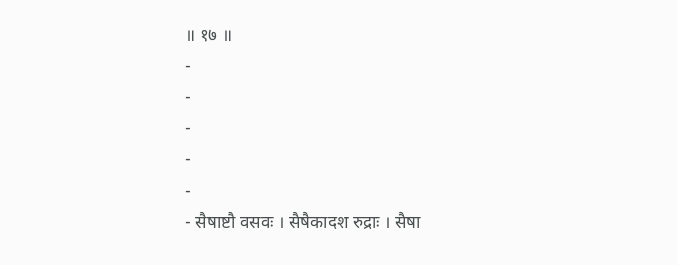॥ १७ ॥
-
-
-
-
-
- सैषाष्टौ वसवः । सैषैकादश रुद्राः । सैषा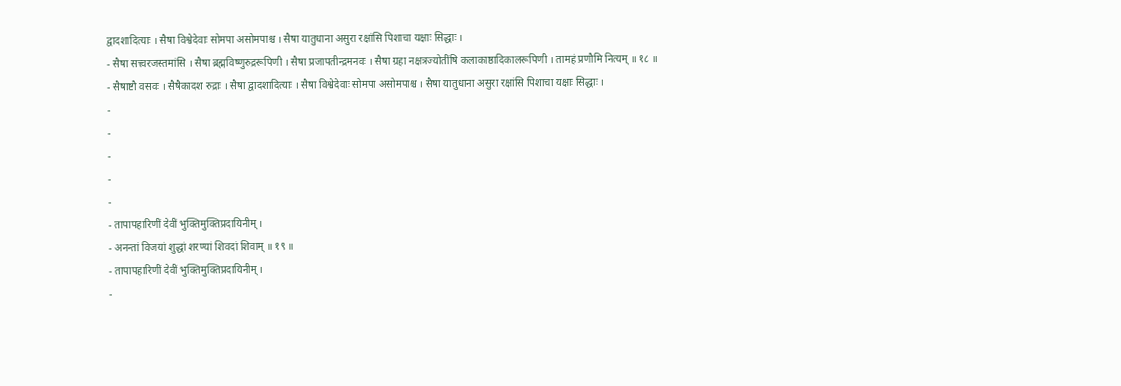द्वादशादित्याः । सैषा विश्वेदेवाः सोमपा असोमपाश्च । सैषा यातुधाना असुरा रक्षांसि पिशाचा यक्षाः सिद्धाः ।
- सैषा सत्त्वरजस्तमांसि । सैषा ब्रह्मविष्णुरुद्ररूपिणी । सैषा प्रजापतीन्द्रमनवः । सैषा ग्रहा नक्षत्रज्योतींषि कलाकाष्ठादिकालरूपिणी । तामहं प्रणौमि नित्यम् ॥ १८ ॥
- सैषाष्टौ वसवः । सैषैकादश रुद्राः । सैषा द्वादशादित्याः । सैषा विश्वेदेवाः सोमपा असोमपाश्च । सैषा यातुधाना असुरा रक्षांसि पिशाचा यक्षाः सिद्धाः ।
-
-
-
-
-
- तापापहारिणीं देवीं भुक्तिमुक्तिप्रदायिनीम् ।
- अनन्तां विजयां शुद्धां शरण्यां शिवदां शिवाम् ॥ १९ ॥
- तापापहारिणीं देवीं भुक्तिमुक्तिप्रदायिनीम् ।
-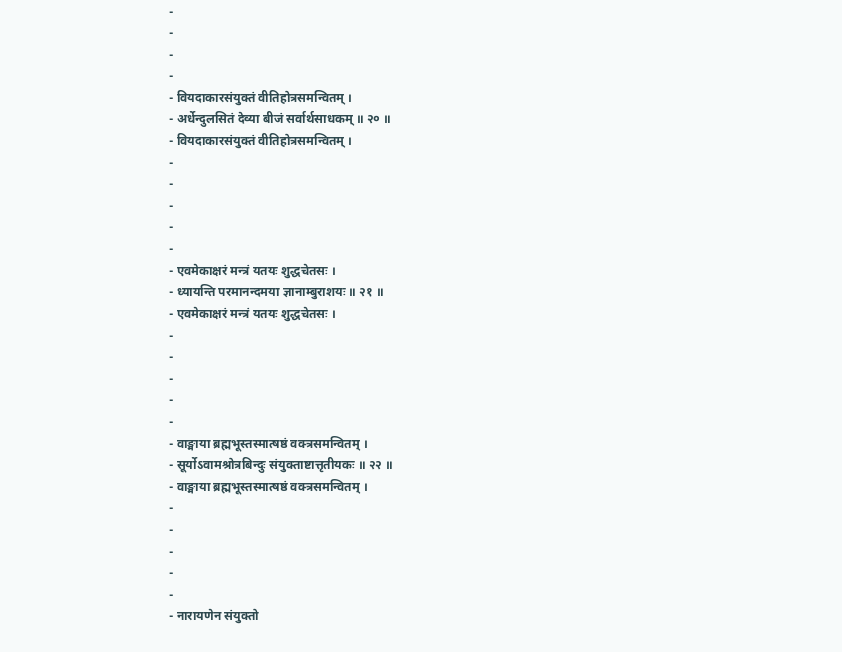-
-
-
-
- वियदाकारसंयुक्तं वीतिहोत्रसमन्वितम् ।
- अर्धेन्दुलसितं देव्या बीजं सर्वार्थसाधकम् ॥ २० ॥
- वियदाकारसंयुक्तं वीतिहोत्रसमन्वितम् ।
-
-
-
-
-
- एवमेकाक्षरं मन्त्रं यतयः शुद्धचेतसः ।
- ध्यायन्ति परमानन्दमया ज्ञानाम्बुराशयः ॥ २१ ॥
- एवमेकाक्षरं मन्त्रं यतयः शुद्धचेतसः ।
-
-
-
-
-
- वाङ्माया ब्रह्मभूस्तस्मात्षष्ठं वक्त्रसमन्वितम् ।
- सूर्योऽवामश्रोत्रबिन्दुः संयुक्ताष्टात्तृतीयकः ॥ २२ ॥
- वाङ्माया ब्रह्मभूस्तस्मात्षष्ठं वक्त्रसमन्वितम् ।
-
-
-
-
-
- नारायणेन संयुक्तो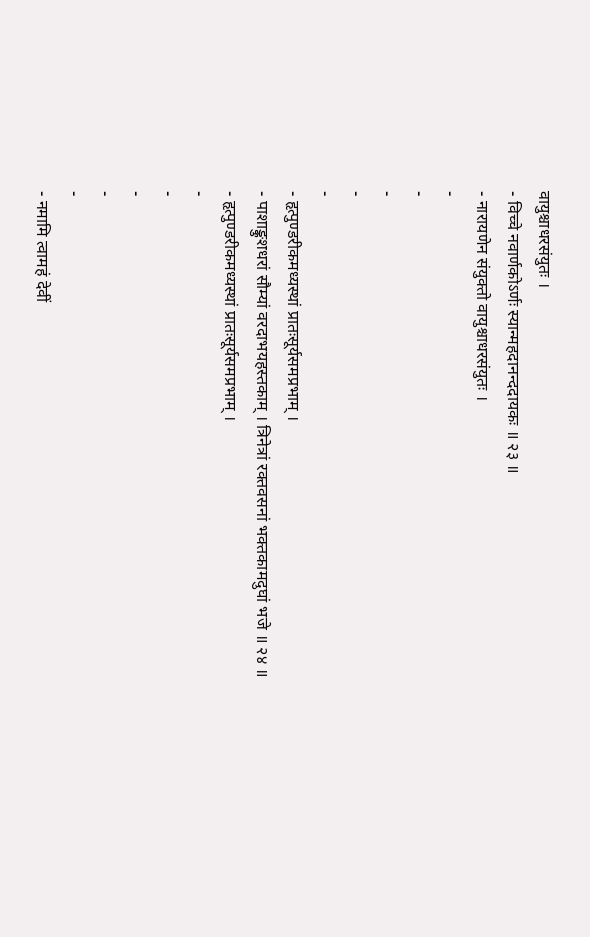वायुश्चाधरसंयुतः ।
- विच्चे नवार्णकोऽर्णः स्यान्महदानन्ददायकः ॥ २३ ॥
- नारायणेन संयुक्तो वायुश्चाधरसंयुतः ।
-
-
-
-
-
- हृत्पुण्डरीकमध्यस्थां प्रातःसूर्यसमप्रभाम् ।
- पाशाङ्कुशधरां सौम्यां वरदाभयहस्तकाम् । त्रिनेत्रां रक्तवसनां भक्तकामदुघां भजे ॥ २४ ॥
- हृत्पुण्डरीकमध्यस्थां प्रातःसूर्यसमप्रभाम् ।
-
-
-
-
-
- नमामि त्वामहं देवीं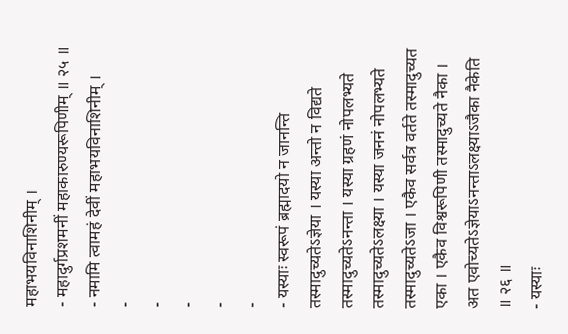महाभयविनाशिनीम् ।
- महादुर्गप्रशमनीं महाकारुण्यरूपिणीम् ॥ २५ ॥
- नमामि त्वामहं देवीं महाभयविनाशिनीम् ।
-
-
-
-
-
- यस्याः स्वरूपं ब्रह्मादयो न जानन्ति तस्मादुच्यतेऽज्ञेया । यस्या अन्तो न विद्यते तस्मादुच्यतेऽनन्ता । यस्या ग्रहणं नोपलभ्यते तस्मादुच्यतेऽलक्ष्या । यस्या जननं नोपलभ्यते तस्मादुच्यतेऽजा । एकैव सर्वत्र वर्तते तस्मादुच्यत एका । एकैव विश्वरूपिणी तस्मादुच्यते नैका । अत एवोच्यतेऽज्ञेयाऽनन्ताऽलक्ष्याऽजैका नैकेति ॥ २६ ॥
- यस्याः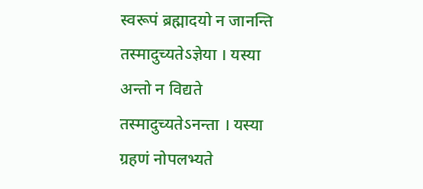स्वरूपं ब्रह्मादयो न जानन्ति तस्मादुच्यतेऽज्ञेया । यस्या अन्तो न विद्यते तस्मादुच्यतेऽनन्ता । यस्या ग्रहणं नोपलभ्यते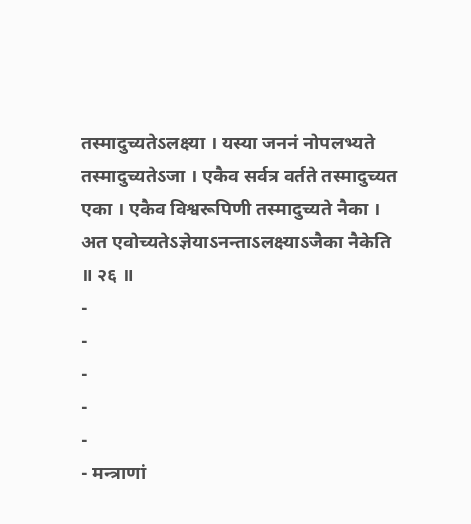तस्मादुच्यतेऽलक्ष्या । यस्या जननं नोपलभ्यते तस्मादुच्यतेऽजा । एकैव सर्वत्र वर्तते तस्मादुच्यत एका । एकैव विश्वरूपिणी तस्मादुच्यते नैका । अत एवोच्यतेऽज्ञेयाऽनन्ताऽलक्ष्याऽजैका नैकेति ॥ २६ ॥
-
-
-
-
-
- मन्त्राणां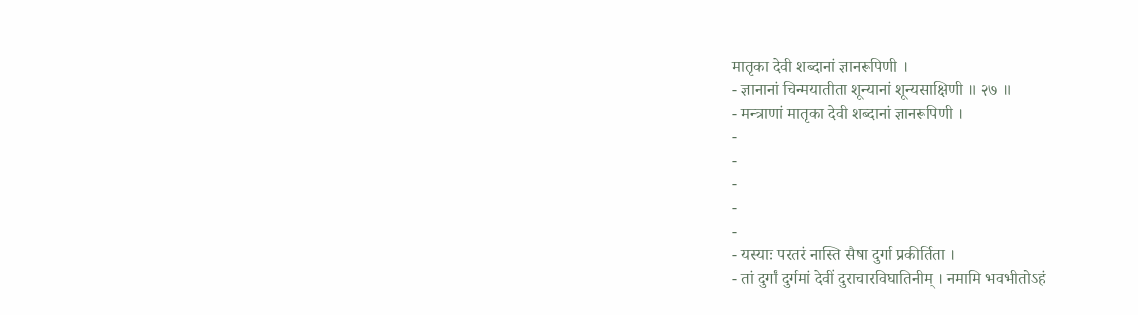मातृका देवी शब्दानां ज्ञानरूपिणी ।
- ज्ञानानां चिन्मयातीता शून्यानां शून्यसाक्षिणी ॥ २७ ॥
- मन्त्राणां मातृका देवी शब्दानां ज्ञानरूपिणी ।
-
-
-
-
-
- यस्याः परतरं नास्ति सैषा दुर्गा प्रकीर्तिता ।
- तां दुर्गां दुर्गमां देवीं दुराचारविघातिनीम् । नमामि भवभीतोऽहं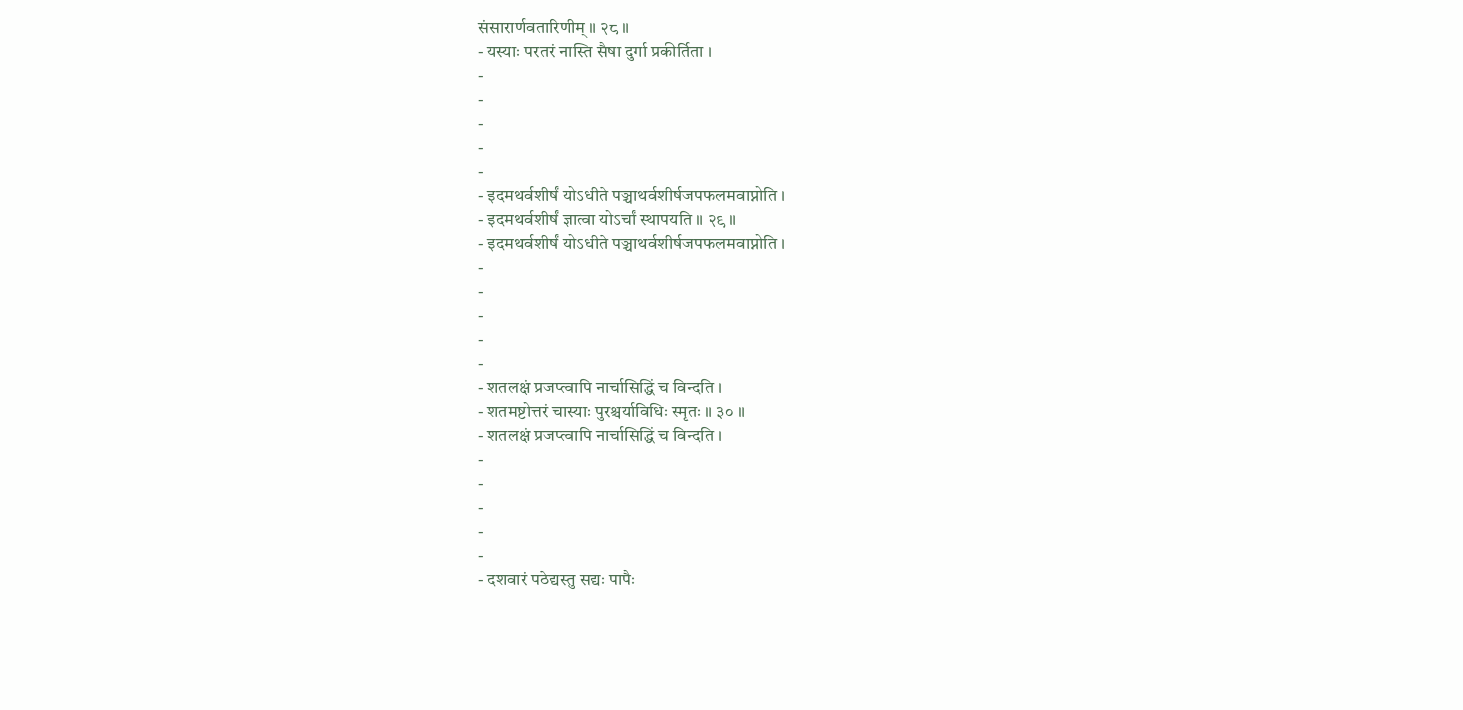संसारार्णवतारिणीम् ॥ २८ ॥
- यस्याः परतरं नास्ति सैषा दुर्गा प्रकीर्तिता ।
-
-
-
-
-
- इदमथर्वशीर्षं योऽधीते पञ्चाथर्वशीर्षजपफलमवाप्नोति ।
- इदमथर्वशीर्षं ज्ञात्वा योऽर्चां स्थापयति ॥ २९ ॥
- इदमथर्वशीर्षं योऽधीते पञ्चाथर्वशीर्षजपफलमवाप्नोति ।
-
-
-
-
-
- शतलक्षं प्रजप्त्वापि नार्चासिद्धिं च विन्दति ।
- शतमष्टोत्तरं चास्याः पुरश्चर्याविधिः स्मृतः ॥ ३० ॥
- शतलक्षं प्रजप्त्वापि नार्चासिद्धिं च विन्दति ।
-
-
-
-
-
- दशवारं पठेद्यस्तु सद्यः पापैः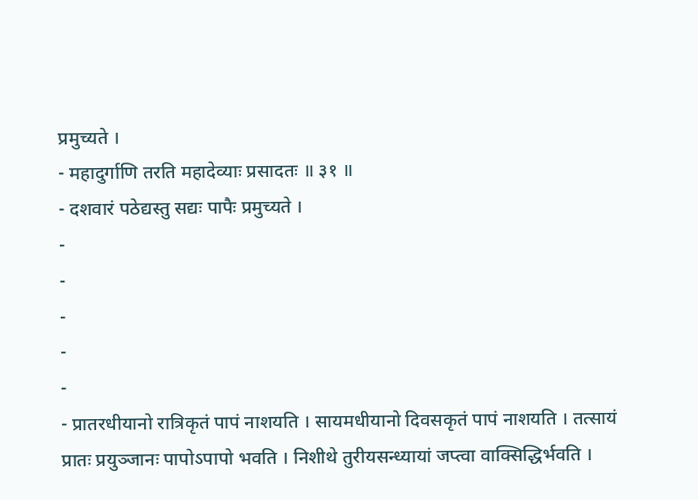प्रमुच्यते ।
- महादुर्गाणि तरति महादेव्याः प्रसादतः ॥ ३१ ॥
- दशवारं पठेद्यस्तु सद्यः पापैः प्रमुच्यते ।
-
-
-
-
-
- प्रातरधीयानो रात्रिकृतं पापं नाशयति । सायमधीयानो दिवसकृतं पापं नाशयति । तत्सायं प्रातः प्रयुञ्जानः पापोऽपापो भवति । निशीथे तुरीयसन्ध्यायां जप्त्वा वाक्सिद्धिर्भवति ।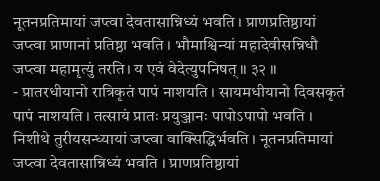नूतनप्रतिमायां जप्त्वा देवतासान्निध्यं भवति । प्राणप्रतिष्ठायां जप्त्वा प्राणानां प्रतिष्ठा भवति । भौमाश्विन्यां महादेवीसन्निधौ जप्त्वा महामृत्युं तरति। य एवं वेदेत्युपनिषत् ॥ ३२ ॥
- प्रातरधीयानो रात्रिकृतं पापं नाशयति । सायमधीयानो दिवसकृतं पापं नाशयति । तत्सायं प्रातः प्रयुञ्जानः पापोऽपापो भवति । निशीथे तुरीयसन्ध्यायां जप्त्वा वाक्सिद्धिर्भवति । नूतनप्रतिमायां जप्त्वा देवतासान्निध्यं भवति । प्राणप्रतिष्ठायां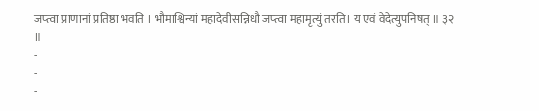जप्त्वा प्राणानां प्रतिष्ठा भवति । भौमाश्विन्यां महादेवीसन्निधौ जप्त्वा महामृत्युं तरति। य एवं वेदेत्युपनिषत् ॥ ३२ ॥
-
-
-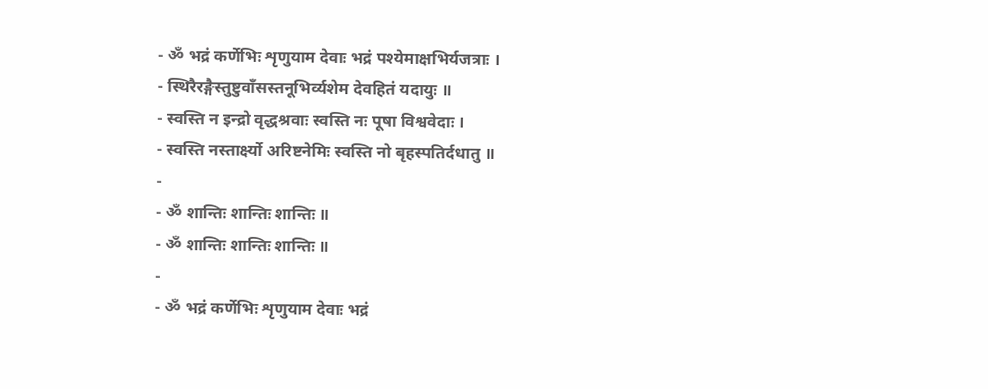- ॐ भद्रं कर्णेभिः शृणुयाम देवाः भद्रं पश्येमाक्षभिर्यजत्राः ।
- स्थिरैरङ्गैस्तुष्टुवाँसस्तनूभिर्व्यशेम देवहितं यदायुः ॥
- स्वस्ति न इन्द्रो वृद्धश्रवाः स्वस्ति नः पूषा विश्ववेदाः ।
- स्वस्ति नस्तार्क्ष्यो अरिष्टनेमिः स्वस्ति नो बृहस्पतिर्दधातु ॥
-
- ॐ शान्तिः शान्तिः शान्तिः ॥
- ॐ शान्तिः शान्तिः शान्तिः ॥
-
- ॐ भद्रं कर्णेभिः शृणुयाम देवाः भद्रं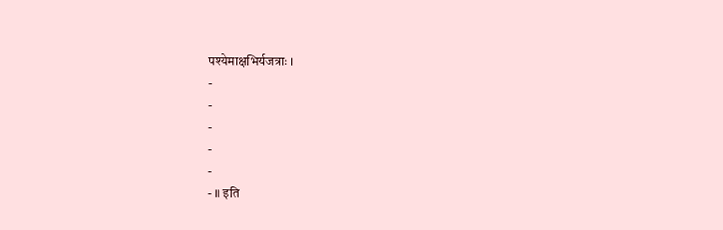पश्येमाक्षभिर्यजत्राः ।
-
-
-
-
-
- ॥ इति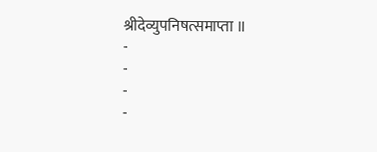श्रीदेव्युपनिषत्समाप्ता ॥
-
-
-
-